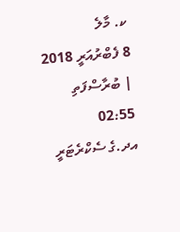ކ. މާލެ
8 ފެބްރުއަރީ 2018 | ބުރާސްފަތި 02:55
އދ.ގެ ސެކްރެޓަރީ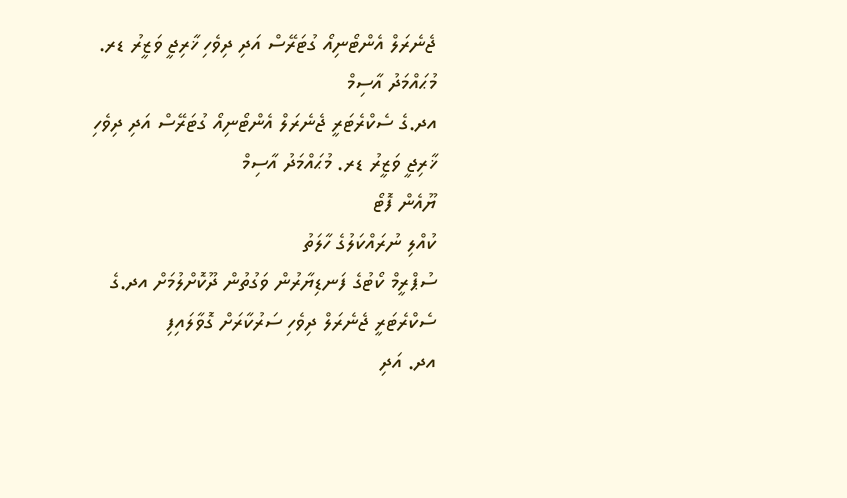ޖެނެރަލް އެންޓޯނިއޯ ގުޓަރޭސް އަދި ދިވެހި ޚާރިޖީ ވަޒީރު ޑރ. މުޙައްމަދު އާސިމް
އދ.ގެ ސެކްރެޓަރީ ޖެނެރަލް އެންޓޯނިއޯ ގުޓަރޭސް އަދި ދިވެހި ޚާރިޖީ ވަޒީރު ޑރ. މުޙައްމަދު އާސިމް
ޔޫއެން ފޮޓޯ
ކުއްލި ނުރައްކަލުގެ ހާލަތު
ސުޕްރީމް ކޯޓުގެ ފަނޑިޔާރުން ވަގުތުން ދޫކޮށްލުމަށް އދ.ގެ ސެކްރެޓަރީ ޖެނެރަލް ދިވެހި ސަރުކާރަށް ގޮވާލައިފި
އދ. އަދި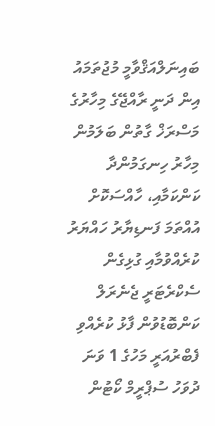ބައިނަލްއަޤްވާމީ މުޖުތަމައު އިން ދަނީ ރާއްޖޭގެ މިހާރުގެ މަސްރަޚް ގާތުން ބަލަމުން
މިހާރު ހިނގަމުންދާ ކަންކަމާއި، ހާއްސަކޮށް އުއްތަމަ ފަނޑިޔާރު ހައްޔަރު ކުރެއްވުމާއި ގުޅިގެން ސެކްރެޓަރީ ޖެނެރަލް ކަންބޮޑުވުން ފާޅު ކުރެއްވި
ފެބްރުއަރީ މަހުގެ 1 ވަނަ ދުވަހު ސުޕްރީމް ކޯޓުން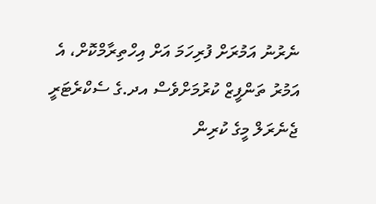ނެރުނު އަމުރަށް ފުރިހަމަ އަށް އިހްތިރާމްކޮށް، އެ އަމުރު ތަންފީޒް ކުރުމަށްވެސް އދ.ގެ ސެކްރެޓަރީ ޖެނެރަލް މީގެ ކުރިން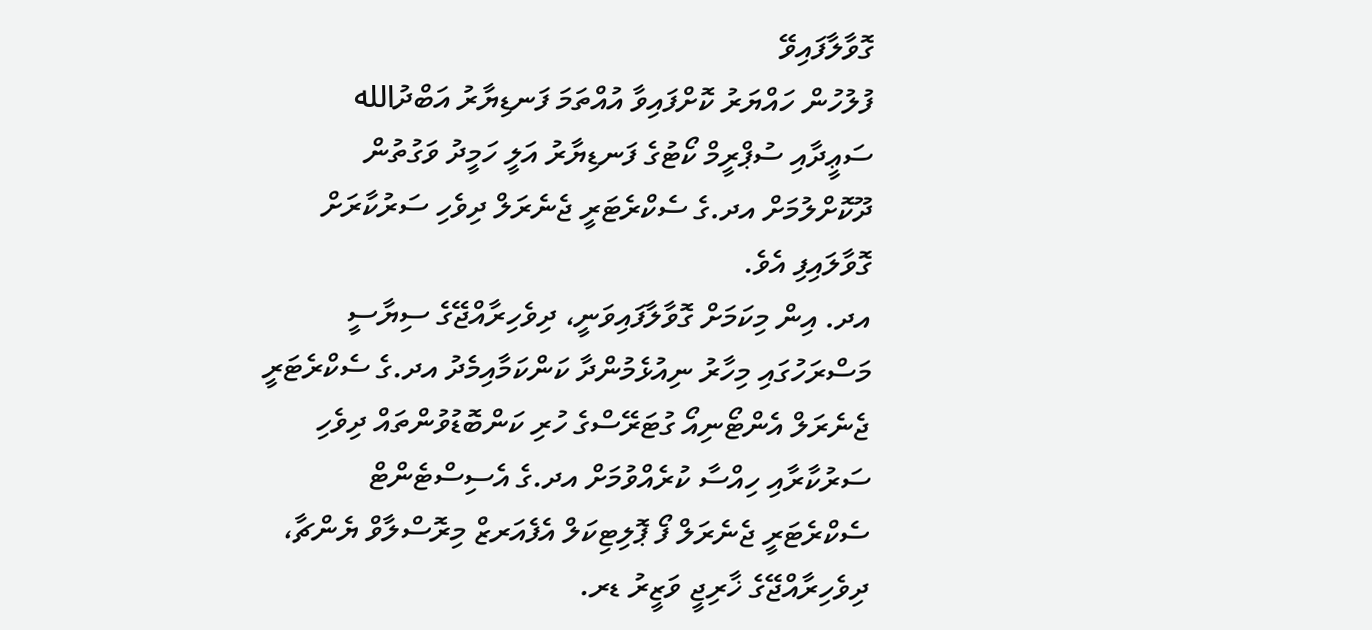ގޮވާލާފައިވޭ
ފުލުހުން ހައްޔަރު ކޮށްފައިވާ އުއްތަމަ ފަނޑިޔާރު އަބްދުالله ސަޢީދާއި ސުޕްރީމް ކޯޓުގެ ފަނޑިޔާރު އަލީ ހަމީދު ވަގުތުން ދޫކޮށްލުމަށް އދ.ގެ ސެކްރެޓަރީ ޖެނެރަލް ދިވެހި ސަރުކާރަށް ގޮވާލައިފި އެވެ.
އދ. އިން މިކަމަށް ގޮވާލާފައިވަނީ، ދިވެހިރާއްޖޭގެ ސިޔާސީ މަސްރަހުގައި މިހާރު ނިއުޅެމުންދާ ކަންކަމާއިމެދު އދ.ގެ ސެކްރެޓަރީ ޖެނެރަލް އެންޓޯނިއޯ ގުޓަރޭސްގެ ހުރި ކަންބޮޑުވުންތައް ދިވެހި ސަރުކާރާއި ހިއްސާ ކުރެއްވުމަށް އދ.ގެ އެސިސްޓެންޓް ސެކްރެޓަރީ ޖެނެރަލް ފޯ ޕޮލިޓިކަލް އެފެއަރޒް މިރޮސްލާވް ޔެންޗާ، ދިވެހިރާއްޖޭގެ ޚާރިޖީ ވަޒީރު ޑރ.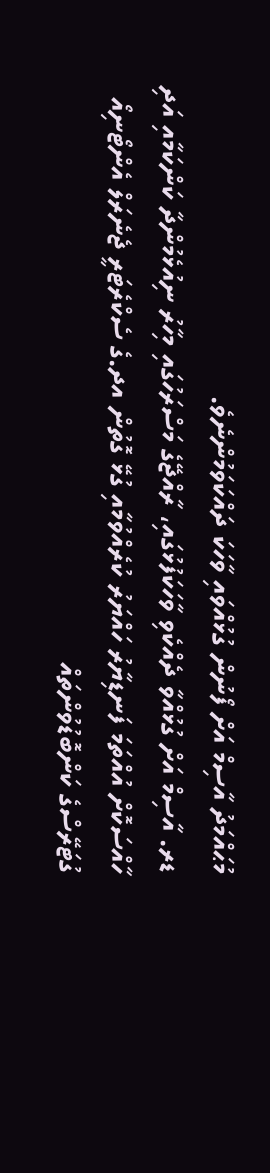މުޙައްމަދު އާސިމް އަށް ފޯނުން ގުޅުއްވައި ވާހަކަ ދައްކަވަމުންނެވެ.
ޑރ. އާސިމް އަށް ގުޅުއްވާ ދެއްކެވި ވާހަކަފުޅުގައި، ރާއްޖޭގެ މަސްރަހުގައި މިހާރު ނިއުޅެމުންދާ ކަންކަމާއި އަދި ހާއްސަކޮށް އުއްތަމަ ފަނޑިޔާރު ހައްޔަރު ކުރެއްވުމާއި ގުޅޭ ގޮތުން އދ.ގެ ސެކްރެޓަރީ ޖެނެރަލް އެންޓޯނިއޯ ގުޓަރޭސްގެ ކަންބޮޑުވުންތައް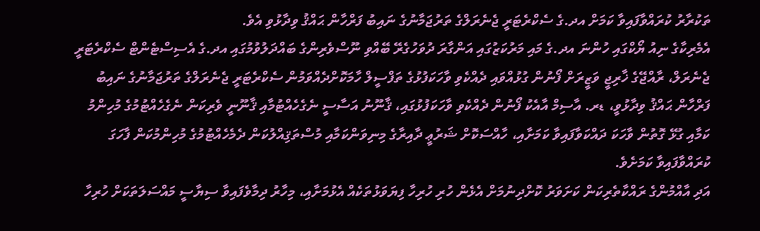ތަކުރާރު ކުރައްވާފައިވާ ކަމަށް އދ.ގެ ސެކްރެޓަރީ ޖެނެރަލްގެ ތަރުޖަމާނުގެ ނައިބު ފަރްހާން ޙައްޤު ވިދާޅުވި އެވެ.
އެމެރިކާގެ ނިއު ޔޯކްގައި ހުންނަ އދ.ގެ މައި މަރުކަޒުގައި އަންގާރަ ދުވަހުގެރޭ ބޭއްވި ނޫސްވެރިންގެ ބައްދަލުވުމުގައި އދ.ގެ އެސިސްޓެންޓް ސެކްރެޓަރީ ޖެނެރަލް، ރާއްޖޭގެ ޚާރިޖީ ވަޒީރަށް ފޯނުން ގުޅުއްވައި ދެއްކެވި ވާހަކަފުޅުގެ ތަފްސީލް ހާމަކޮށްދެއްވަމުން ސެކްރެޓަރީ ޖެނެރަލްގެ ތަރުޖަމާނުގެ ނައިބު ފަރްހާން ޙައްޤު ވިދާޅުވީ، ޑރ. އާސިމް އާއެކު ފޯނުން ދެއްކެވި ވާހަކަފުޅުގައި، ޤާނޫނު އަސާސީ ނެގެހެއްޓުމާއި ޤާނޫނީ ވެރިކަން ނެގެހެއްޓުމުގެ މުހިންމު ކަމާއި ގުޅޭ ގޮތުން ވާހަކަ ދައްކަވާފައިވާ ކަމަށާއި، ހާއްސަކޮށް ޝަރުޢީ ދާއިރާގެ މިނިވަންކަމާއި މުސްތަޤިއްލުކަން ދެމެހެއްޓުމުގެ މުހިންމުކަން ފާހަގަ ކުރައްވާފައިވާ ކަމަށެވެ.
އަދި އާއްމުންގެ ރައްކާތެރިކަން ކަށަވަރު ކޮށްދިނުމަށް އެޅެން ހުރި ހުރިހާ ފިޔަވަޅުތަކެއް އެޅުމަށާއި، މިހާރު ދިމާވެފައިވާ ސިޔާސީ މައްސަލަތަކަށް ހުރިހާ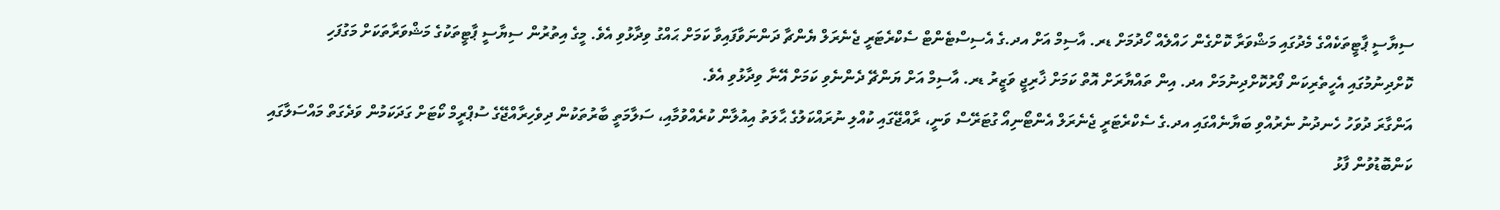ސިޔާސީ ޕާޓީތަކެއްގެ މެދުގައި މަޝްވަރާ ކޮށްގެން ހައްލެއް ހޯދުމަށް ޑރ. އާސިމް އަށް އދ.ގެ އެސިސްޓެންޓް ސެކްރެޓަރީ ޖެނެރަލް ޔެންޗާ ދަންނަވާފައިވާ ކަމަށް ޙައްގު ވިދާޅުވި އެވެ. މީގެ އިތުރުން ސިޔާސީ ޕާޓީތަކުގެ މަޝްވަރާތަކަށް މަގުފަހި ކޮށްދިނުމުގައި އެހީތެރިކަން ފޯރުކޮށްދިނުމަށް އދ. އިން ތައްޔާރަށް އޮތް ކަމަށް ޚާރިޖީ ވަޒީރު ޑރ. އާސިމް އަށް ޔަންޗޭ ދެންނެވި ކަމަށް އޭނާ ވިދާޅުވި އެވެ.
އަންގާރަ ދުވަހު ހެނދުނު ނެރުއްވި ބަޔާނެއްގައި އދ.ގެ ސެކްރެޓަރީ ޖެނެރަލް އެންޓޯނިއޯ ގުޓަރޭސް ވަނީ، ރާއްޖޭގައި ކުއްލި ނުރައްކަލުގެ ޙާލަތު އިއުލާން ކުރެއްވުމާއި، ސަލާމަތީ ބާރުތަކުން ދިވެހިރާއްޖޭގެ ސުޕްރީމް ކޯޓަށް ގަދަކަމުން ވަދެގަތް މައްސަލާގައި ކަންބޮޑުވުން ފާޅު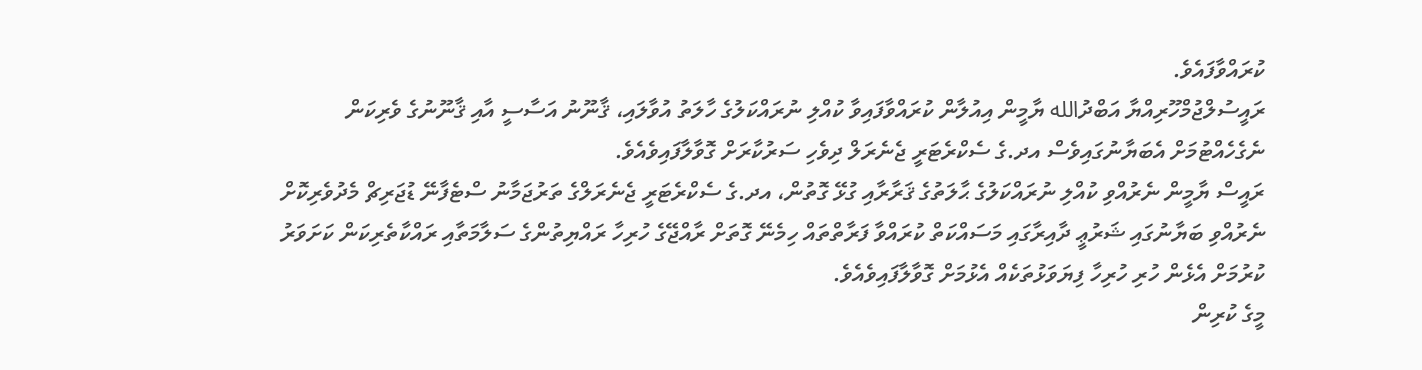ކުރައްވާފައެވެ.
ރައީސުލްޖުމްހޫރިއްޔާ އަބްދުالله ޔާމީން އިއުލާން ކުރައްވާފައިވާ ކުއްލި ނުރައްކަލުގެ ހާލަތު އުވާލައި، ޤާނޫނު އަސާސީ އާއި ޤާނޫނުގެ ވެރިކަން ނެގެހެއްޓުމަށް އެބަޔާނުގައިވެސް އދ.ގެ ސެކްރެޓަރީ ޖެނެރަލް ދިވެހި ސަރުކާރަށް ގޮވާލާފައިވެއެވެ.
ރައީސް ޔާމީން ނެރުއްވި ކުއްލި ނުރައްކަލުގެ ޙާލަތުގެ ޤަރާރާއި ގުޅޭ ގޮތުން، އދ.ގެ ސެކްރެޓަރީ ޖެނެރަލްގެ ތަރުޖަމާނު ސްޓެފާނޭ ޑުޖަރިޗް މެދުވެރިކޮށް ނެރުއްވި ބަޔާނުގައި ޝަރުޢީ ދާއިރާގައި މަސައްކަތް ކުރައްވާ ފަރާތްތައް ހިމެނޭ ގޮތަށް ރާއްޖޭގެ ހުރިހާ ރައްޔިތުންގެ ސަލާމަތާއި ރައްކާތެރިކަން ކަށަވަރު ކުރުމަށް އެޅެން ހުރި ހުރިހާ ފިޔަވަޅުތަކެއް އެޅުމަށް ގޮވާލާފައިވެއެވެ.
މީގެ ކުރިން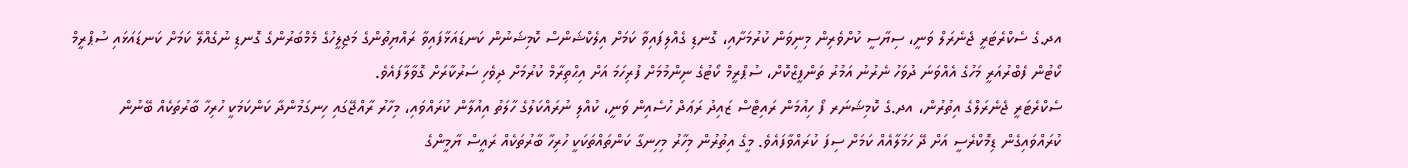އދ.ގެ ސެކްރެޓަރީ ޖެނެރަލް ވަނީ، ސިޔާސީ ކުށްވެރިން މިނިވަން ކުރުމަށާއި، ގޮނޑި ގެއްލިފައިވާ ކަމަށް އިލެކްޝަންސް ކޮމިޝަނުން ކަނޑައަޅާފައިވާ ރައްޔިތުންގެ މަޖިލީހުގެ މެމްބަރުންގެ ގޮނޑި ނުގެއްލޭ ކަމަށް ކަނޑައަޅައި ސުޕްރީމް ކޯޓުން ފެބްރުއަރީ މަހުގެ އެއްވަނަ ދުވަހު ނެރުނު އަމުރު ތަންފީޒްކޮށް، ސުޕްރީމް ކޯޓުގެ ނިންމުމަށް ފުރިހަމަ އަށް އިޙްތިރާމް ކުރުމަށް ދިވެހި ސަރުކާރަށް ގޮވާލާފައެވެ.
ސެކްރެޓަރީ ޖެނެރަލްގެ އިތުރުން، އދ.ގެ ކޮމިޝަނަރ ފޯ ހިއުމަން ރައިޓްސް ޒައިދު ރަޢަދް ހުސެއިން ވަނީ، ކުއްލި ނުރައްކަލުގެ ހާލަތު އިއުލާން ކުރައްވައި، މިހާރު ރާއްޖޭގައި ހިނގަމުންދާ ކަންކަމަކީ ހުރިހާ ބާރުތަކެއް ބޭނުން ކުރައްވައިގެން ޑިމޮކްރެސީ އަށް ދޭ ހަމަލާއެއް ކަމަށް ސިފަ ކުރައްވާފައެވެ. މީގެ އިތުރުން މިހާރު މިހިނގާ ކަންތައްތަކަކީ ހުރިހާ ބާރުތަކެއް ރައީސް ޔާމީންގެ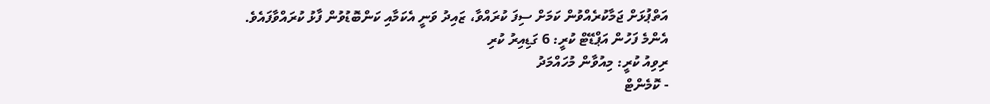އަތްޕުޅަށް ޖަމާކުރެއްވުން ކަމަށް ސިފަ ކުރައްވާ، ޒައިދު ވަނީ އެކަމާއި ކަންބޮޑުވުން ފާޅު ކުރައްވާފައެވެ.
އެންމެ ފަހުން އަޕްޑޭޓް ކުރީ: 6 ގަޑިއިރު ކުރި
ރިވިއު ކުރީ: މިއުވާން މުހައްމަދު
- ކޮމެންޓް